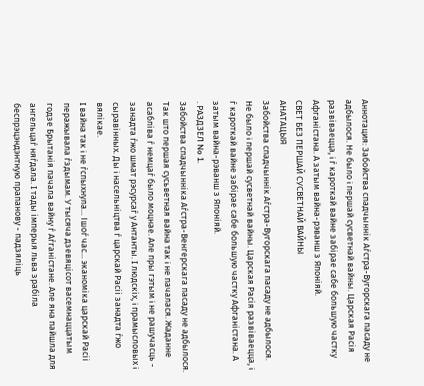Аннотация: Забойства спадчыннiк Аѓстра-Вугорскага пасаду не адбылося. Не было i першай сусветнай вайны. Царская Расiя развiваецца, i ѓ кароткай вайне забiрае сабе большую частку Афганiстана. А затым вайна-рэванш з Японiяй.
СВЕТ БЕЗ ПЕРШАЙ СУСВЕТНАЙ ВАЙНЫ
АНАТАЦЫЯ
Забойства спадчыннiк Аѓстра-Вугорскага пасаду не адбылося. Не было i першай сусветнай вайны. Царская Расiя развiваецца, i ѓ кароткай вайне забiрае сабе большую частку Афганiстана. А затым вайна-рэванш з Японiяй.
. РАЗДЗЕЛ No 1.
Забойства спадчыннiка Аѓстра-Венгерскага пасаду не адбылося. Так што першая сусьветная вайна так i не пачалася. Жаданне асаблiва ѓ немцаѓ было моцнае. Але пры гэтым i не рашучасць - занадта ѓжо шмат рэсурсаѓ у Антанты. I людскiх, i прамысловых i сыравiнных. Ды i насельнiцтва ѓ царскай Расii занадта ѓжо вялiкае.
I вайна так i не ѓспыхнула... Iшоѓ час... эканомiка царскай Расii перажывала ѓздымам. У тысяча дзевяцiсот васемнаццатым годзе Брытанiя пачала вайну ѓ Аѓганiстане. Але яна пайшла для ангельцаѓ няѓдала. I тады iмперыя льва зрабiла беспрэцэндэнтную прапанову - падзялiць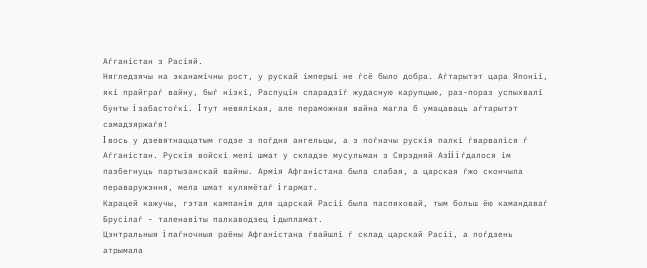Аѓганiстан з Расiяй.
Нягледзячы на эканамiчны рост, у рускай iмперыi не ѓсё было добра. Аѓтарытэт цара Японii, якi прайграѓ вайну, быѓ нiзкi, Распуцiн спарадзiѓ жудасную карупцыю, раз-пораз успыхвалi бунты i забастоѓкi. I тут невялiкая, але пераможная вайна магла б умацаваць аѓтарытэт самадзяржаѓя!
I вось у дзевятнаццатым годзе з поѓдня ангельцы, а з поѓначы рускiя палкi ѓварвалiся ѓ Аѓганiстан. Рускiя войскi мелi шмат у складзе мусульман з Сярэдняй Азii i ѓдалося iм пазбегнуць партызанскай вайны. Армiя Афганiстана была слабая, а царская ѓжо скончыла пераваружэння, мела шмат кулямётаѓ i гармат.
Карацей кажучы, гэтая кампанiя для царскай Расii была паспяховай, тым больш ёю камандаваѓ Брусiлаѓ - таленавiты палкаводзец i дыпламат.
Цэнтральныя i паѓночныя раёны Афганiстана ѓвайшлi ѓ склад царскай Расii, а поѓдзень атрымала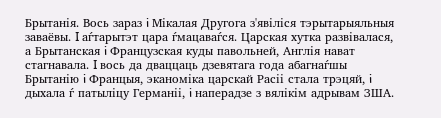Брытанiя. Вось зараз i Мiкалая Другога з'явiлiся тэрытарыяльныя заваёвы. I аѓтарытэт цара ѓмацаваѓся. Царская хутка развiвалася, а Брытанская i Французская куды павольней, Англiя нават стагнавала. I вось да дваццаць дзевятага года абагнаѓшы Брытанiю i Францыя, эканомiка царскай Расii стала трэцяй, i дыхала ѓ патылiцу Германii, i наперадзе з вялiкiм адрывам ЗША.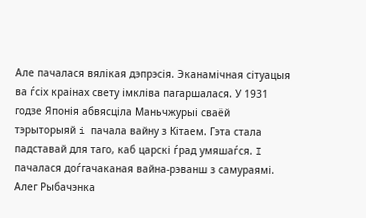Але пачалася вялiкая дэпрэсiя. Эканамiчная сiтуацыя ва ѓсiх краiнах свету iмклiва пагаршалася. У 1931 годзе Японiя абвясцiла Маньчжурыi сваёй тэрыторыяй i пачала вайну з Кiтаем. Гэта стала падставай для таго, каб царскi ѓрад умяшаѓся. I пачалася доѓгачаканая вайна-рэванш з самураямi.
Алег Рыбачэнка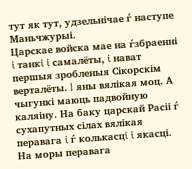тут як тут, удзельнiчае ѓ наступе Маньчжурыi.
Царскае войска мае на ѓзбраеннi i танкi i самалёты, i нават першыя зробленыя Сiкорскiм верталёты. I яны вялiкая моц. А чыгункi маюць падвойную каляiну. На баку царскай Расii ѓ сухапутных сiлах вялiкая перавага i ѓ колькасцi i якасцi. На моры перавага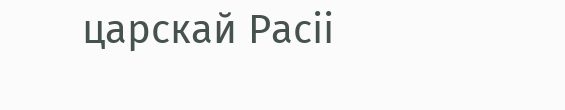царскай Расii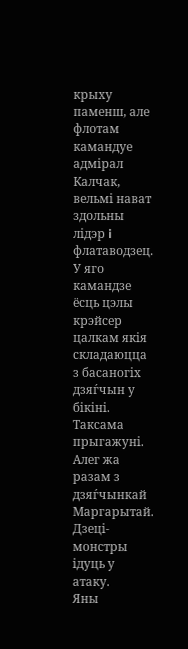крыху паменш, але флотам камандуе адмiрал Калчак, вельмi нават здольны лiдэр i флатаводзец.
У яго камандзе ёсць цэлы крэйсер цалкам якiя складаюцца з басаногiх дзяѓчын у бiкiнi.
Таксама прыгажунi.
Алег жа разам з дзяѓчынкай Маргарытай. Дзецi-монстры iдуць у атаку.
Яны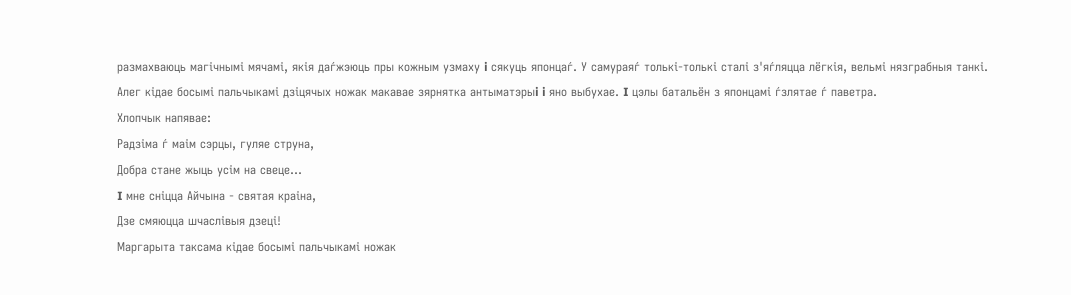размахваюць магiчнымi мячамi, якiя даѓжэюць пры кожным узмаху i сякуць японцаѓ. У самураяѓ толькi-толькi сталi з'яѓляцца лёгкiя, вельмi нязграбныя танкi.
Алег кiдае босымi пальчыкамi дзiцячых ножак макавае зярнятка антыматэрыi i яно выбухае. I цэлы батальён з японцамi ѓзлятае ѓ паветра.
Хлопчык напявае:
Радзiма ѓ маiм сэрцы, гуляе струна,
Добра стане жыць усiм на свеце...
I мне снiцца Айчына - святая краiна,
Дзе смяюцца шчаслiвыя дзецi!
Маргарыта таксама кiдае босымi пальчыкамi ножак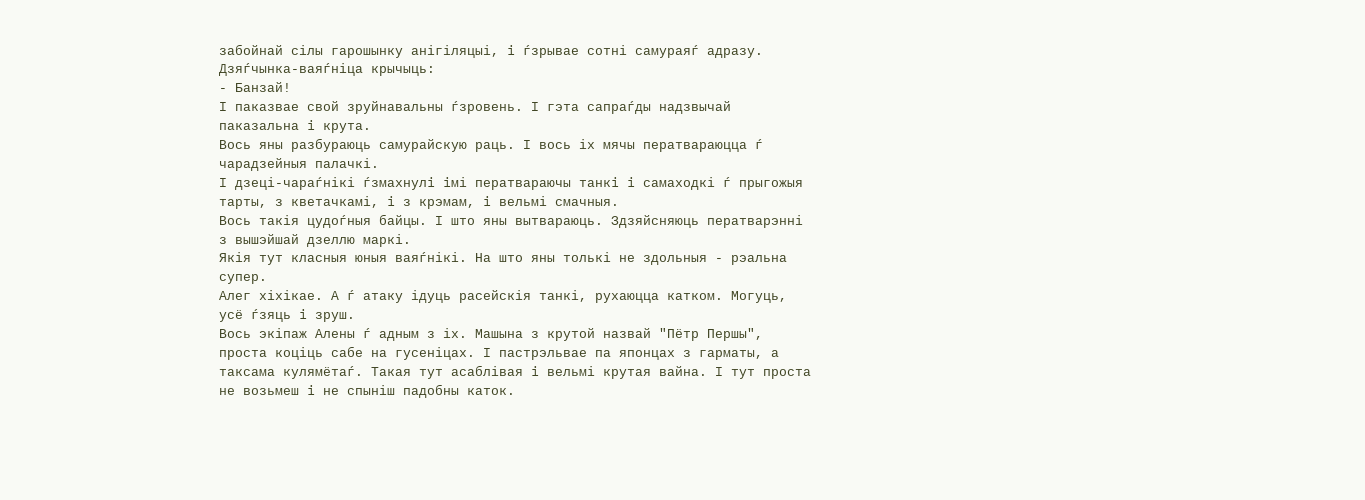забойнай сiлы гарошынку анiгiляцыi, i ѓзрывае сотнi самураяѓ адразу.
Дзяѓчынка-ваяѓнiца крычыць:
- Банзай!
I паказвае свой зруйнавальны ѓзровень. I гэта сапраѓды надзвычай паказальна i крута.
Вось яны разбураюць самурайскую раць. I вось iх мячы ператвараюцца ѓ чарадзейныя палачкi.
I дзецi-чараѓнiкi ѓзмахнулi iмi ператвараючы танкi i самаходкi ѓ прыгожыя тарты, з кветачкамi, i з крэмам, i вельмi смачныя.
Вось такiя цудоѓныя байцы. I што яны вытвараюць. Здзяйсняюць ператварэннi з вышэйшай дзеллю маркi.
Якiя тут класныя юныя ваяѓнiкi. На што яны толькi не здольныя - рэальна супер.
Алег хiхiкае. А ѓ атаку iдуць расейскiя танкi, рухаюцца катком. Могуць, усё ѓзяць i зруш.
Вось экiпаж Алены ѓ адным з iх. Машына з крутой назвай "Пётр Першы", проста коцiць сабе на гусенiцах. I пастрэльвае па японцах з гарматы, а таксама кулямётаѓ. Такая тут асаблiвая i вельмi крутая вайна. I тут проста не возьмеш i не спынiш падобны каток.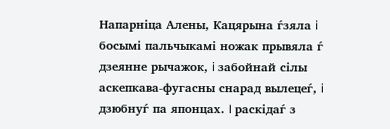Напарнiца Алены, Кацярына ѓзяла i босымi пальчыкамi ножак прывяла ѓ дзеянне рычажок, i забойнай сiлы аскепкава-фугасны снарад вылецеѓ, i дзюбнуѓ па японцах. I раскiдаѓ з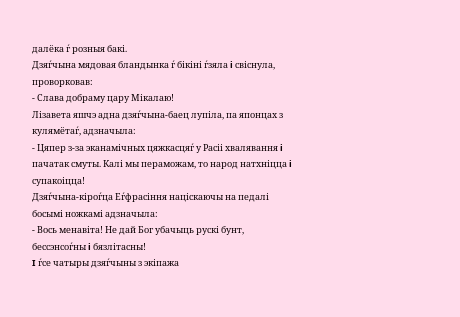далёка ѓ розныя бакi.
Дзяѓчына мядовая бландынка ѓ бiкiнi ѓзяла i свiснула, проворковав:
- Слава добраму цару Мiкалаю!
Лiзавета яшчэ адна дзяѓчына-баец лупiла, па японцах з кулямётаѓ, адзначыла:
- Цяпер з-за эканамiчных цяжкасцяѓ у Расii хвалявання i пачатак смуты. Калi мы пераможам, то народ натхнiцца i супакоiцца!
Дзяѓчына-кiроѓца Еѓфрасiння нацiскаючы на педалi босымi ножкамi адзначыла:
- Вось менавiта! Не дай Бог убачыць рускi бунт, бессэнсоѓны i бязлiтасны!
I ѓсе чатыры дзяѓчыны з экiпажа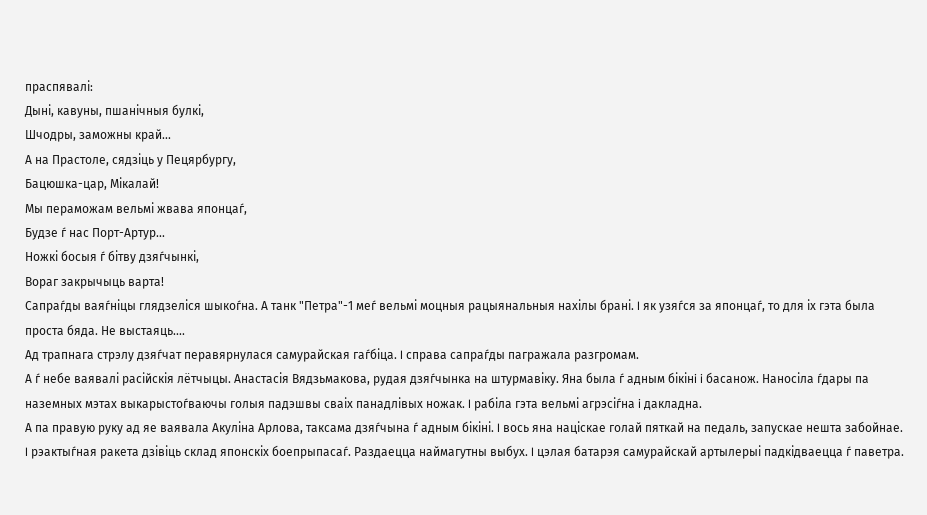праспявалi:
Дынi, кавуны, пшанiчныя булкi,
Шчодры, заможны край...
А на Прастоле, сядзiць у Пецярбургу,
Бацюшка-цар, Мiкалай!
Мы пераможам вельмi жвава японцаѓ,
Будзе ѓ нас Порт-Артур...
Ножкi босыя ѓ бiтву дзяѓчынкi,
Вораг закрычыць варта!
Сапраѓды ваяѓнiцы глядзелiся шыкоѓна. А танк "Петра"-1 меѓ вельмi моцныя рацыянальныя нахiлы бранi. I як узяѓся за японцаѓ, то для iх гэта была проста бяда. Не выстаяць....
Ад трапнага стрэлу дзяѓчат перавярнулася самурайская гаѓбiца. I справа сапраѓды пагражала разгромам.
А ѓ небе ваявалi расiйскiя лётчыцы. Анастасiя Вядзьмакова, рудая дзяѓчынка на штурмавiку. Яна была ѓ адным бiкiнi i басанож. Наносiла ѓдары па наземных мэтах выкарыстоѓваючы голыя падэшвы сваiх панадлiвых ножак. I рабiла гэта вельмi агрэсiѓна i дакладна.
А па правую руку ад яе ваявала Акулiна Арлова, таксама дзяѓчына ѓ адным бiкiнi. I вось яна нацiскае голай пяткай на педаль, запускае нешта забойнае. I рэактыѓная ракета дзiвiць склад японскiх боепрыпасаѓ. Раздаецца наймагутны выбух. I цэлая батарэя самурайскай артылерыi падкiдваецца ѓ паветра.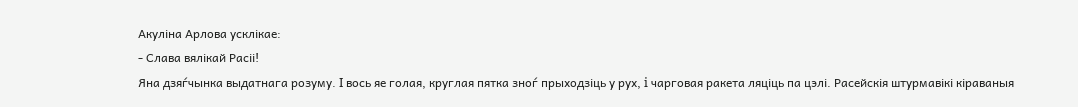Акулiна Арлова усклiкае:
- Слава вялiкай Расii!
Яна дзяѓчынка выдатнага розуму. I вось яе голая, круглая пятка зноѓ прыходзiць у рух, i чарговая ракета ляцiць па цэлi. Расейскiя штурмавiкi кiраваныя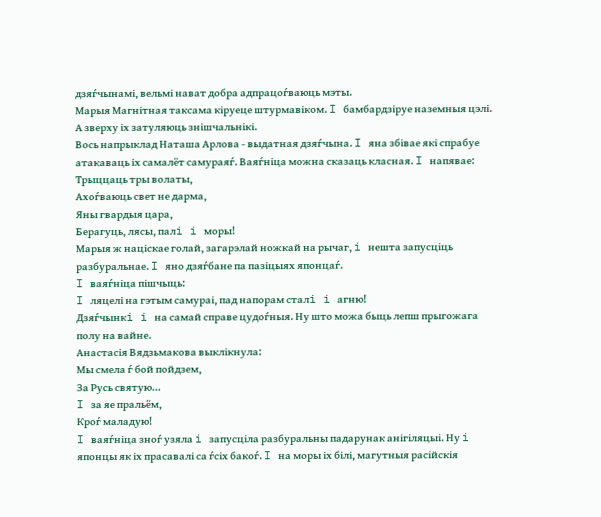дзяѓчынамi, вельмi нават добра адпрацоѓваюць мэты.
Марыя Магнiтная таксама кiруеце штурмавiком. I бамбардзiруе наземныя цэлi. А зверху iх затуляюць знiшчальнiкi.
Вось напрыклад Наташа Арлова - выдатная дзяѓчына. I яна збiвае якi спрабуе атакаваць iх самалёт самураяѓ. Ваяѓнiца можна сказаць класная. I напявае:
Трыццаць тры волаты,
Ахоѓваюць свет не дарма,
Яны гвардыя цара,
Берагуць, лясы, палi i моры!
Марыя ж нацiскае голай, загарэлай ножкай на рычаг, i нешта запусцiць разбуральнае. I яно дзяѓбане па пазiцыях японцаѓ.
I ваяѓнiца пiшчыць:
I ляцелi на гэтым самураi, пад напорам сталi i агню!
Дзяѓчынкi i на самай справе цудоѓныя. Ну што можа быць лепш прыгожага полу на вайне.
Анастасiя Вядзьмакова выклiкнула:
Мы смела ѓ бой пойдзем,
За Русь святую...
I за яе пральём,
Кроѓ маладую!
I ваяѓнiца зноѓ узяла i запусцiла разбуральны падарунак анiгiляцыi. Ну i японцы як iх прасавалi са ѓсiх бакоѓ. I на моры iх бiлi, магутныя расiйскiя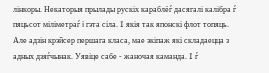лiнкоры. Некаторыя прылады рускiх караблёѓ дасягалi калiбра ѓ пяцьсот мiлiметраѓ i гэта сiла. I якiя так японскi флот топяць.
Але адзiн крэйсер першага класа, мае экiпаж якi складаецца з адных дзяѓчынак. Уявiце сабе - жаночая каманда. I ѓ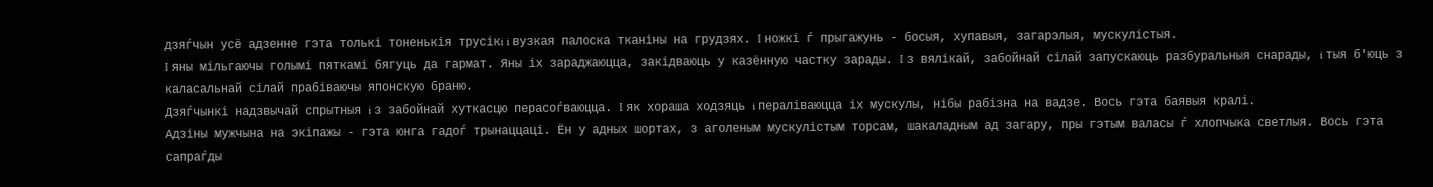дзяѓчын усё адзенне гэта толькi тоненькiя трусiкi i вузкая палоска тканiны на грудзях. I ножкi ѓ прыгажунь - босыя, хупавыя, загарэлыя, мускулiстыя.
I яны мiльгаючы голымi пяткамi бягуць да гармат. Яны iх зараджаюцца, закiдваюць у казённую частку зарады. I з вялiкай, забойнай сiлай запускаюць разбуральныя снарады, i тыя б'юць з каласальнай сiлай прабiваючы японскую браню.
Дзяѓчынкi надзвычай спрытныя i з забойнай хуткасцю перасоѓваюцца. I як хораша ходзяць i пералiваюцца iх мускулы, нiбы рабiзна на вадзе. Вось гэта баявыя кралi.
Адзiны мужчына на экiпажы - гэта юнга гадоѓ трынаццацi. Ён у адных шортах, з аголеным мускулiстым торсам, шакаладным ад загару, пры гэтым валасы ѓ хлопчыка светлыя. Вось гэта сапраѓды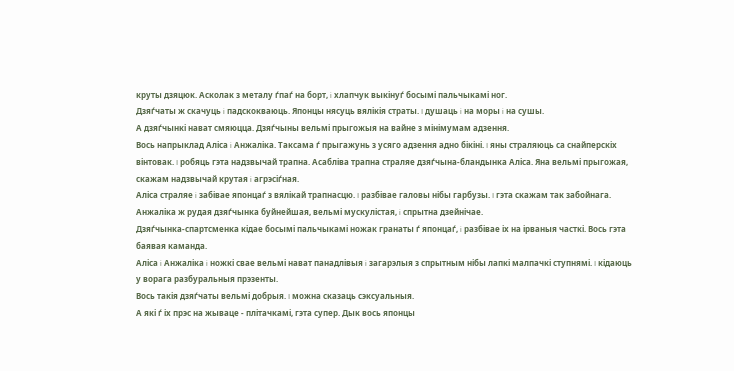круты дзяцюк. Асколак з металу ѓпаѓ на борт, i хлапчук выкiнуѓ босымi пальчыкамi ног.
Дзяѓчаты ж скачуць i падскокваюць. Японцы нясуць вялiкiя страты. I душаць i на моры i на сушы.
А дзяѓчынкi нават смяюцца. Дзяѓчыны вельмi прыгожыя на вайне з мiнiмумам адзення.
Вось напрыклад Алiса i Анжалiка. Таксама ѓ прыгажунь з усяго адзення адно бiкiнi. I яны страляюць са снайперскiх вiнтовак. I робяць гэта надзвычай трапна. Асаблiва трапна страляе дзяѓчына-бландынка Алiса. Яна вельмi прыгожая, скажам надзвычай крутая i агрэсiѓная.
Алiса страляе i забiвае японцаѓ з вялiкай трапнасцю. I разбiвае галовы нiбы гарбузы. I гэта скажам так забойнага.
Анжалiка ж рудая дзяѓчынка буйнейшая, вельмi мускулiстая, i спрытна дзейнiчае.
Дзяѓчынка-спартсменка кiдае босымi пальчыкамi ножак гранаты ѓ японцаѓ, i разбiвае iх на iрваныя часткi. Вось гэта баявая каманда.
Алiса i Анжалiка i ножкi свае вельмi нават панадлiвыя i загарэлыя з спрытным нiбы лапкi малпачкi ступнямi. I кiдаюць у ворага разбуральныя прэзенты.
Вось такiя дзяѓчаты вельмi добрыя. I можна сказаць сэксуальныя.
А якi ѓ iх прэс на жываце - плiтачкамi, гэта супер. Дык вось японцы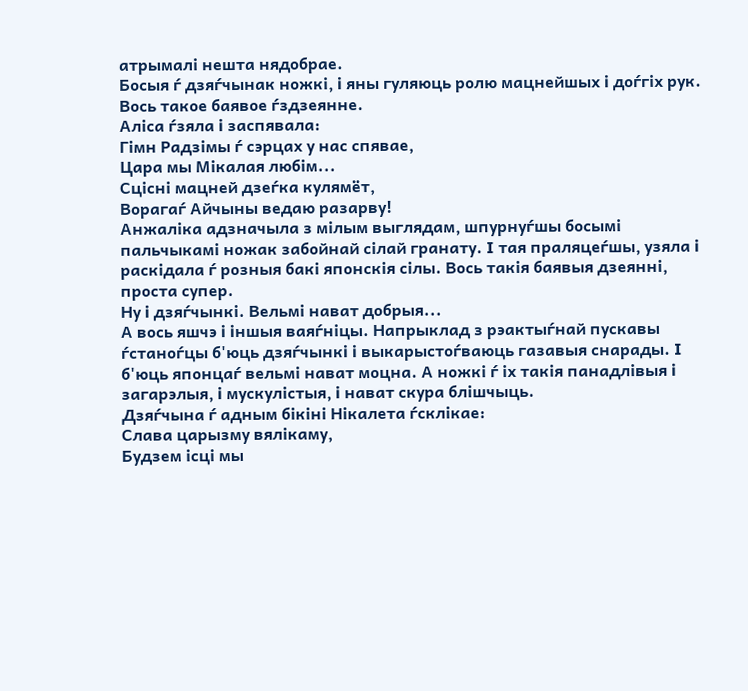атрымалi нешта нядобрае.
Босыя ѓ дзяѓчынак ножкi, i яны гуляюць ролю мацнейшых i доѓгiх рук. Вось такое баявое ѓздзеянне.
Алiса ѓзяла i заспявала:
Гiмн Радзiмы ѓ сэрцах у нас спявае,
Цара мы Мiкалая любiм...
Сцiснi мацней дзеѓка кулямёт,
Ворагаѓ Айчыны ведаю разарву!
Анжалiка адзначыла з мiлым выглядам, шпурнуѓшы босымi пальчыкамi ножак забойнай сiлай гранату. I тая праляцеѓшы, узяла i раскiдала ѓ розныя бакi японскiя сiлы. Вось такiя баявыя дзеяннi, проста супер.
Ну i дзяѓчынкi. Вельмi нават добрыя...
А вось яшчэ i iншыя ваяѓнiцы. Напрыклад з рэактыѓнай пускавы ѓстаноѓцы б'юць дзяѓчынкi i выкарыстоѓваюць газавыя снарады. I б'юць японцаѓ вельмi нават моцна. А ножкi ѓ iх такiя панадлiвыя i загарэлыя, i мускулiстыя, i нават скура блiшчыць.
Дзяѓчына ѓ адным бiкiнi Нiкалета ѓсклiкае:
Слава царызму вялiкаму,
Будзем iсцi мы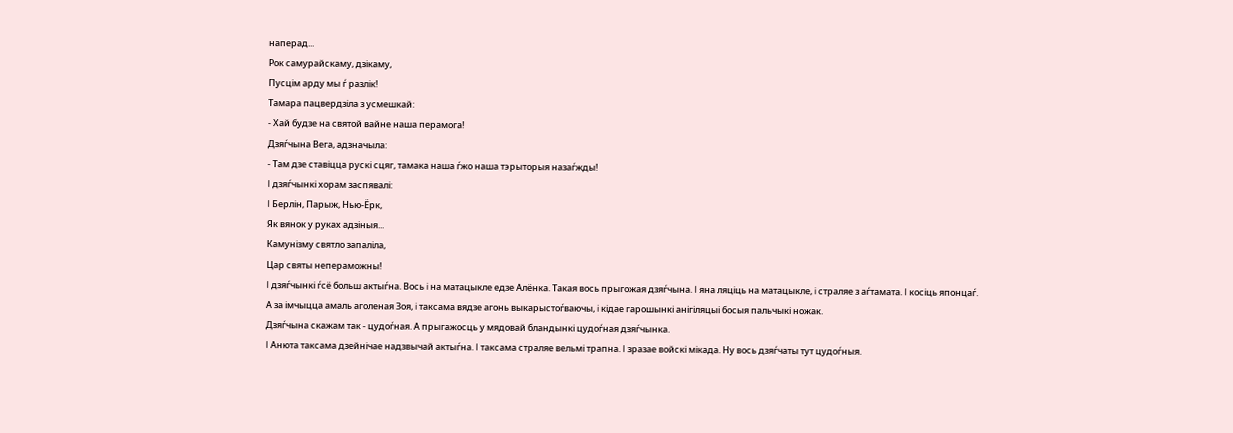наперад...
Рок самурайскаму, дзiкаму,
Пусцiм арду мы ѓ разлiк!
Тамара пацвердзiла з усмешкай:
- Хай будзе на святой вайне наша перамога!
Дзяѓчына Вега, адзначыла:
- Там дзе ставiцца рускi сцяг, тамака наша ѓжо наша тэрыторыя назаѓжды!
I дзяѓчынкi хорам заспявалi:
I Берлiн, Парыж, Нью-Ёрк,
Як вянок у руках адзiныя...
Камунiзму святло запалiла,
Цар святы непераможны!
I дзяѓчынкi ѓсё больш актыѓна. Вось i на матацыкле едзе Алёнка. Такая вось прыгожая дзяѓчына. I яна ляцiць на матацыкле, i страляе з аѓтамата. I косiць японцаѓ.
А за iмчыцца амаль аголеная Зоя, i таксама вядзе агонь выкарыстоѓваючы, i кiдае гарошынкi анiгiляцыi босыя пальчыкi ножак.
Дзяѓчына скажам так - цудоѓная. А прыгажосць у мядовай бландынкi цудоѓная дзяѓчынка.
I Анюта таксама дзейнiчае надзвычай актыѓна. I таксама страляе вельмi трапна. I зразае войскi мiкада. Ну вось дзяѓчаты тут цудоѓныя.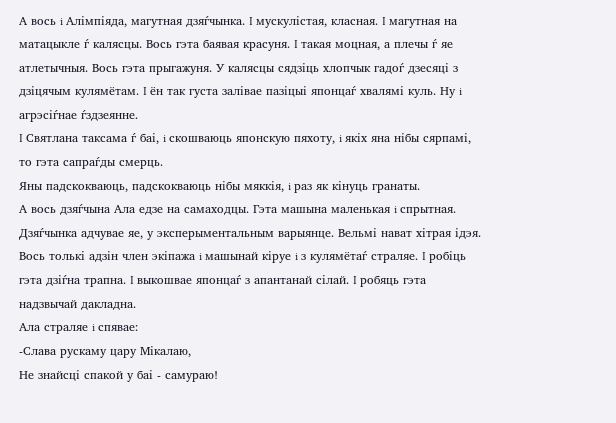А вось i Алiмпiяда, магутная дзяѓчынка. I мускулiстая, класная. I магутная на матацыкле ѓ калясцы. Вось гэта баявая красуня. I такая моцная, а плечы ѓ яе атлетычныя. Вось гэта прыгажуня. У калясцы сядзiць хлопчык гадоѓ дзесяцi з дзiцячым кулямётам. I ён так густа залiвае пазiцыi японцаѓ хвалямi куль. Ну i агрэсiѓнае ѓздзеянне.
I Святлана таксама ѓ баi, i скошваюць японскую пяхоту, i якiх яна нiбы сярпамi, то гэта сапраѓды смерць.
Яны падскокваюць, падскокваюць нiбы мяккiя, i раз як кiнуць гранаты.
А вось дзяѓчына Ала едзе на самаходцы. Гэта машына маленькая i спрытная. Дзяѓчынка адчувае яе, у эксперыментальным варыянце. Вельмi нават хiтрая iдэя. Вось толькi адзiн член экiпажа i машынай кiруе i з кулямётаѓ страляе. I робiць гэта дзiѓна трапна. I выкошвае японцаѓ з апантанай сiлай. I робяць гэта надзвычай дакладна.
Ала страляе i спявае:
-Слава рускаму цару Мiкалаю,
Не знайсцi спакой у баi - самураю!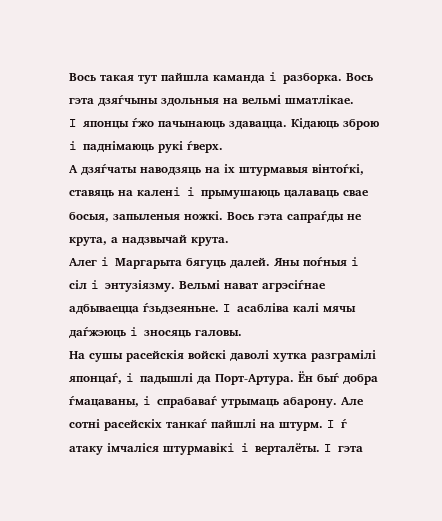Вось такая тут пайшла каманда i разборка. Вось гэта дзяѓчыны здольныя на вельмi шматлiкае.
I японцы ѓжо пачынаюць здавацца. Кiдаюць зброю i паднiмаюць рукi ѓверх.
А дзяѓчаты наводзяць на iх штурмавыя вiнтоѓкi, ставяць на каленi i прымушаюць цалаваць свае босыя, запыленыя ножкi. Вось гэта сапраѓды не крута, а надзвычай крута.
Алег i Маргарыта бягуць далей. Яны поѓныя i сiл i энтузiязму. Вельмi нават агрэсiѓнае адбываецца ѓзьдзеяньне. I асаблiва калi мячы даѓжэюць i зносяць галовы.
На сушы расейскiя войскi даволi хутка разграмiлi японцаѓ, i падышлi да Порт-Артура. Ён быѓ добра ѓмацаваны, i спрабаваѓ утрымаць абарону. Але сотнi расейскiх танкаѓ пайшлi на штурм. I ѓ атаку iмчалiся штурмавiкi i верталёты. I гэта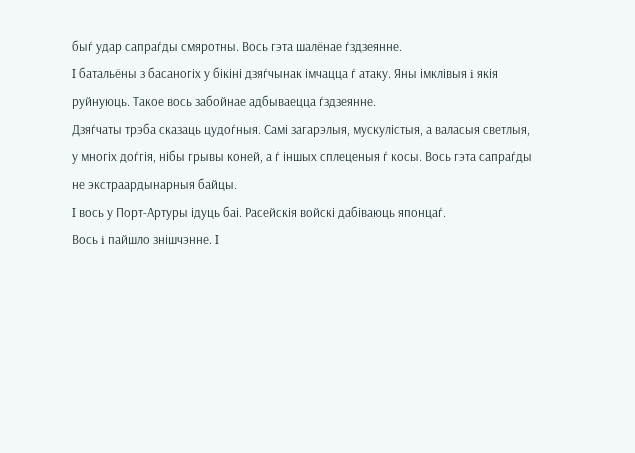быѓ удар сапраѓды смяротны. Вось гэта шалёнае ѓздзеянне.
I батальёны з басаногiх у бiкiнi дзяѓчынак iмчацца ѓ атаку. Яны iмклiвыя i якiя руйнуюць. Такое вось забойнае адбываецца ѓздзеянне.
Дзяѓчаты трэба сказаць цудоѓныя. Самi загарэлыя, мускулiстыя, а валасыя светлыя, у многiх доѓгiя, нiбы грывы коней, а ѓ iншых сплеценыя ѓ косы. Вось гэта сапраѓды не экстраардынарныя байцы.
I вось у Порт-Артуры iдуць баi. Расейскiя войскi дабiваюць японцаѓ.
Вось i пайшло знiшчэнне. I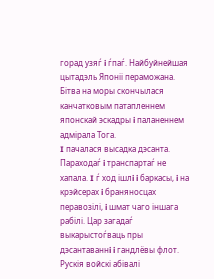горад узяѓ i ѓпаѓ. Найбуйнейшая цытадэль Японii пераможана.
Бiтва на моры скончылася канчатковым патапленнем японскай эскадры i паланеннем адмiрала Тога.
I пачалася высадка дэсанта. Параходаѓ i транспартаѓ не хапала. I ѓ ход iшлi i баркасы, i на крэйсерах i браняносцах перавозiлi, i шмат чаго iншага рабiлi. Цар загадаѓ выкарыстоѓваць пры дэсантаваннi i гандлёвы флот.
Рускiя войскi абiвалi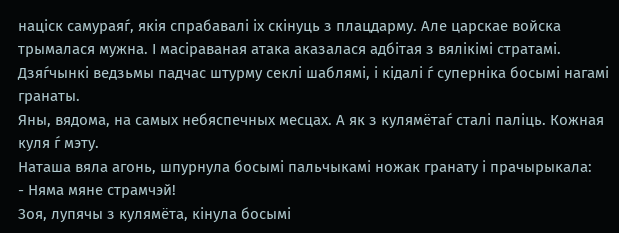нацiск самураяѓ, якiя спрабавалi iх скiнуць з плацдарму. Але царскае войска трымалася мужна. I масiраваная атака аказалася адбiтая з вялiкiмi стратамi.
Дзяѓчынкi ведзьмы падчас штурму секлi шаблямi, i кiдалi ѓ супернiка босымi нагамi гранаты.
Яны, вядома, на самых небяспечных месцах. А як з кулямётаѓ сталi палiць. Кожная куля ѓ мэту.
Наташа вяла агонь, шпурнула босымi пальчыкамi ножак гранату i прачырыкала:
- Няма мяне страмчэй!
Зоя, лупячы з кулямёта, кiнула босымi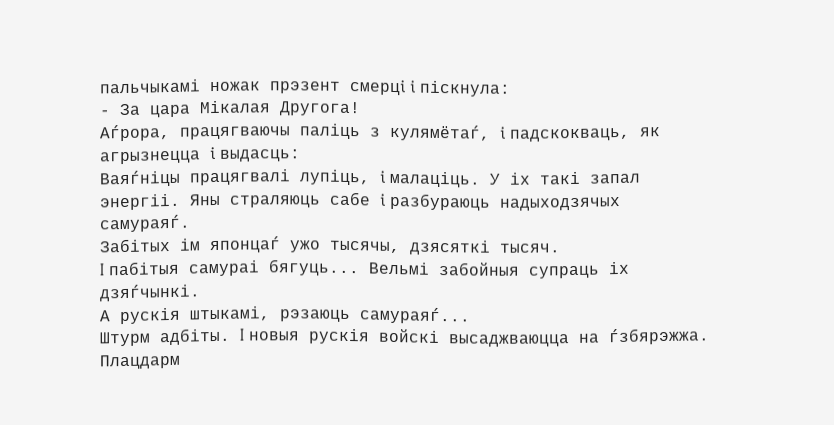пальчыкамi ножак прэзент смерцi i пiскнула:
- За цара Мiкалая Другога!
Аѓрора, працягваючы палiць з кулямётаѓ, i падскокваць, як агрызнецца i выдасць:
Ваяѓнiцы працягвалi лупiць, i малацiць. У iх такi запал энергii. Яны страляюць сабе i разбураюць надыходзячых самураяѓ.
Забiтых iм японцаѓ ужо тысячы, дзясяткi тысяч.
I пабiтыя самураi бягуць... Вельмi забойныя супраць iх дзяѓчынкi.
А рускiя штыкамi, рэзаюць самураяѓ...
Штурм адбiты. I новыя рускiя войскi высаджваюцца на ѓзбярэжжа. Плацдарм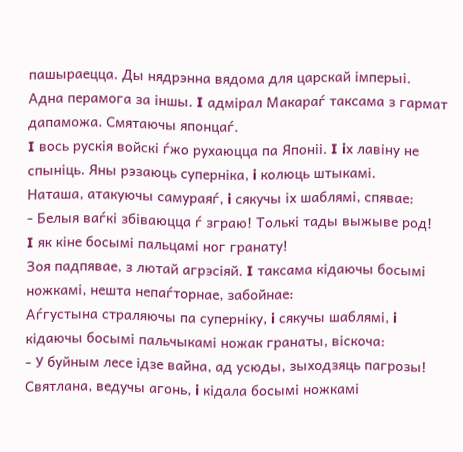пашыраецца. Ды нядрэнна вядома для царскай iмперыi. Адна перамога за iншы. I адмiрал Макараѓ таксама з гармат дапаможа. Смятаючы японцаѓ.
I вось рускiя войскi ѓжо рухаюцца па Японii. I iх лавiну не спынiць. Яны рэзаюць супернiка, i колюць штыкамi.
Наташа, атакуючы самураяѓ, i сякучы iх шаблямi, спявае:
- Белыя ваѓкi збiваюцца ѓ зграю! Толькi тады выжыве род!
I як кiне босымi пальцамi ног гранату!
Зоя падпявае, з лютай агрэсiяй. I таксама кiдаючы босымi ножкамi, нешта непаѓторнае, забойнае:
Аѓгустына страляючы па супернiку, i сякучы шаблямi, i кiдаючы босымi пальчыкамi ножак гранаты, вiскоча:
- У буйным лесе iдзе вайна, ад усюды, зыходзяць пагрозы!
Святлана, ведучы агонь, i кiдала босымi ножкамi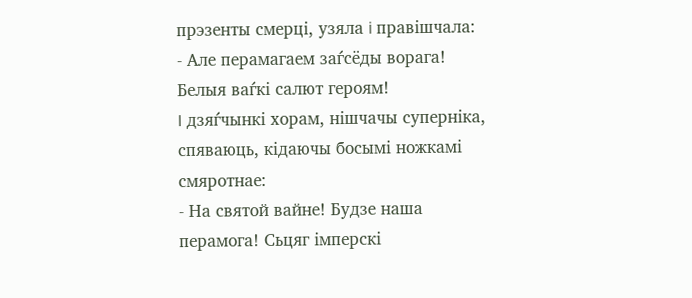прэзенты смерцi, узяла i правiшчала:
- Але перамагаем заѓсёды ворага! Белыя ваѓкi салют героям!
I дзяѓчынкi хорам, нiшчачы супернiка, спяваюць, кiдаючы босымi ножкамi смяротнае:
- На святой вайне! Будзе наша перамога! Сьцяг iмперскi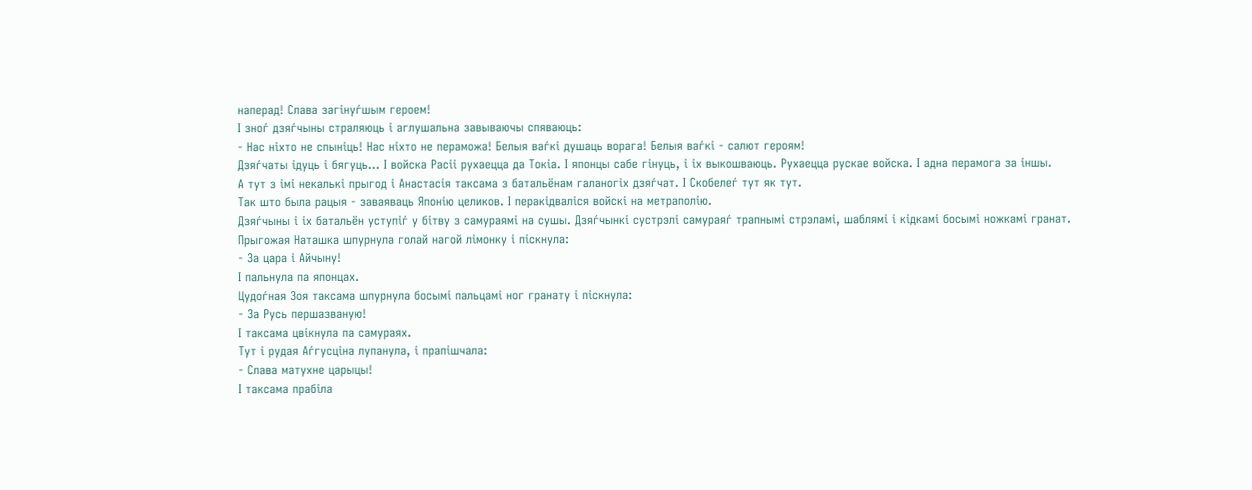наперад! Слава загiнуѓшым героем!
I зноѓ дзяѓчыны страляюць i аглушальна завываючы спяваюць:
- Нас нiхто не спынiць! Нас нiхто не пераможа! Белыя ваѓкi душаць ворага! Белыя ваѓкi - салют героям!
Дзяѓчаты iдуць i бягуць... I войска Расii рухаецца да Токiа. I японцы сабе гiнуць, i iх выкошваюць. Рухаецца рускае войска. I адна перамога за iншы.
А тут з iмi некалькi прыгод i Анастасiя таксама з батальёнам галаногiх дзяѓчат. I Скобелеѓ тут як тут.
Так што была рацыя - заваяваць Японiю целиков. I перакiдвалiся войскi на метраполiю.
Дзяѓчыны i iх батальён уступiѓ у бiтву з самураямi на сушы. Дзяѓчынкi сустрэлi самураяѓ трапнымi стрэламi, шаблямi i кiдкамi босымi ножкамi гранат.
Прыгожая Наташка шпурнула голай нагой лiмонку i пiскнула:
- За цара i Айчыну!
I пальнула па японцах.
Цудоѓная Зоя таксама шпурнула босымi пальцамi ног гранату i пiскнула:
- За Русь першазваную!
I таксама цвiкнула па самураях.
Тут i рудая Аѓгусцiна лупанула, i прапiшчала:
- Слава матухне царыцы!
I таксама прабiла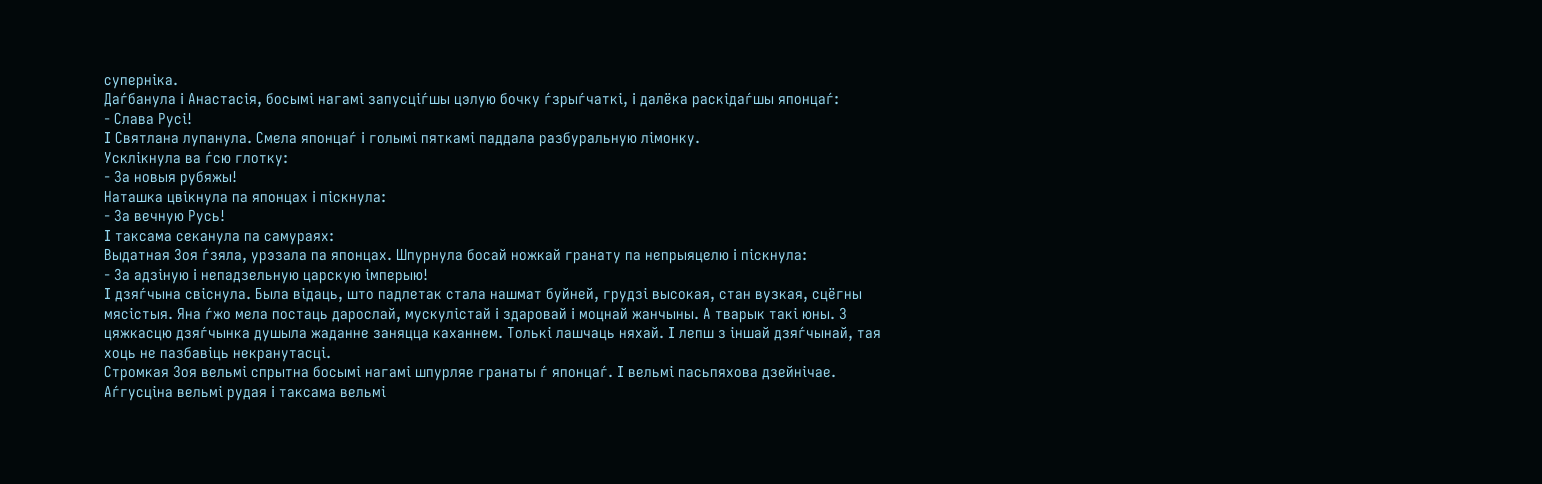супернiка.
Даѓбанула i Анастасiя, босымi нагамi запусцiѓшы цэлую бочку ѓзрыѓчаткi, i далёка раскiдаѓшы японцаѓ:
- Слава Русi!
I Святлана лупанула. Смела японцаѓ i голымi пяткамi паддала разбуральную лiмонку.
Усклiкнула ва ѓсю глотку:
- За новыя рубяжы!
Наташка цвiкнула па японцах i пiскнула:
- За вечную Русь!
I таксама секанула па самураях:
Выдатная Зоя ѓзяла, урэзала па японцах. Шпурнула босай ножкай гранату па непрыяцелю i пiскнула:
- За адзiную i непадзельную царскую iмперыю!
I дзяѓчына свiснула. Была вiдаць, што падлетак стала нашмат буйней, грудзi высокая, стан вузкая, сцёгны мясiстыя. Яна ѓжо мела постаць дарослай, мускулiстай i здаровай i моцнай жанчыны. А тварык такi юны. З цяжкасцю дзяѓчынка душыла жаданне заняцца каханнем. Толькi лашчаць няхай. I лепш з iншай дзяѓчынай, тая хоць не пазбавiць некранутасцi.
Стромкая Зоя вельмi спрытна босымi нагамi шпурляе гранаты ѓ японцаѓ. I вельмi пасьпяхова дзейнiчае.
Аѓгусцiна вельмi рудая i таксама вельмi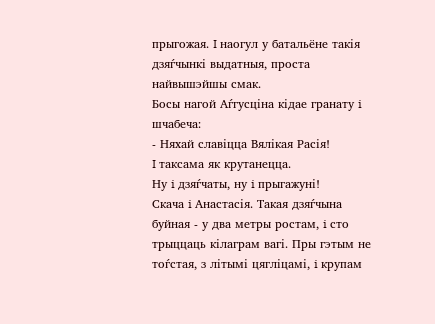прыгожая. I наогул у батальёне такiя дзяѓчынкi выдатныя, проста найвышэйшы смак.
Босы нагой Аѓгусцiна кiдае гранату i шчабеча:
- Няхай славiцца Вялiкая Расiя!
I таксама як крутанецца.
Ну i дзяѓчаты, ну i прыгажунi!
Скача i Анастасiя. Такая дзяѓчына буйная - у два метры ростам, i сто трыццаць кiлаграм вагi. Пры гэтым не тоѓстая, з лiтымi цяглiцамi, i крупам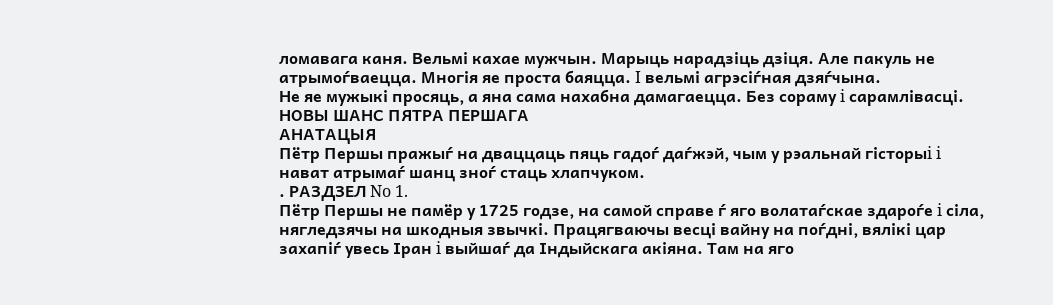ломавага каня. Вельмi кахае мужчын. Марыць нарадзiць дзiця. Але пакуль не атрымоѓваецца. Многiя яе проста баяцца. I вельмi агрэсiѓная дзяѓчына.
Не яе мужыкi просяць, а яна сама нахабна дамагаецца. Без сораму i сарамлiвасцi.
НОВЫ ШАНС ПЯТРА ПЕРШАГА
АНАТАЦЫЯ
Пётр Першы пражыѓ на дваццаць пяць гадоѓ даѓжэй, чым у рэальнай гiсторыi i нават атрымаѓ шанц зноѓ стаць хлапчуком.
. РАЗДЗЕЛ No 1.
Пётр Першы не памёр у 1725 годзе, на самой справе ѓ яго волатаѓскае здароѓе i сiла, нягледзячы на шкодныя звычкi. Працягваючы весцi вайну на поѓднi, вялiкi цар захапiѓ увесь Iран i выйшаѓ да Iндыйскага акiяна. Там на яго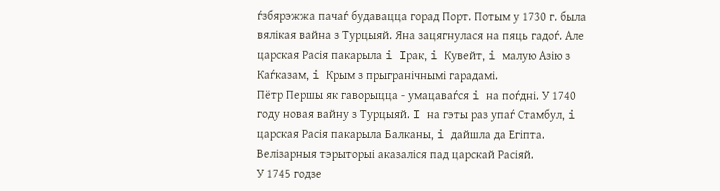ѓзбярэжжа пачаѓ будавацца горад Порт. Потым у 1730 г. была вялiкая вайна з Турцыяй. Яна зацягнулася на пяць гадоѓ. Але царская Расiя пакарыла i Iрак, i Кувейт, i малую Азiю з Каѓказам, i Крым з прыгранiчнымi гарадамi.
Пётр Першы як гаворыцца - умацаваѓся i на поѓднi. У 1740 году новая вайну з Турцыяй. I на гэты раз упаѓ Стамбул, i царская Расiя пакарыла Балканы, i дайшла да Егiпта. Велiзарныя тэрыторыi аказалiся пад царскай Расiяй.
У 1745 годзе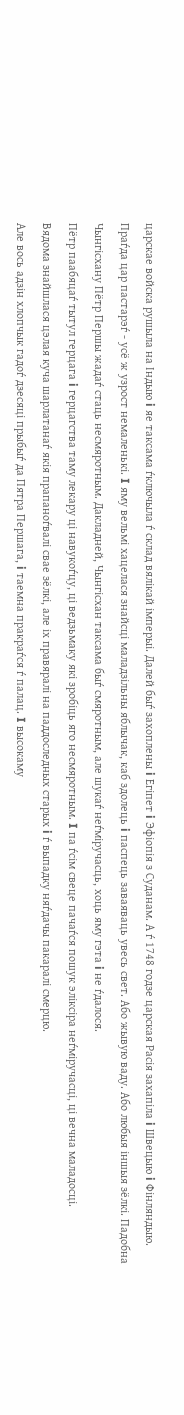царскае войска рушыла на Iндыю i яе таксама ѓключыла ѓ склад вялiкай iмперыi. Далей быѓ захоплены i Егiпет i Эфiопiя з Суданам. А ѓ 1748 годзе царская Расiя захапiла i Швецыю i Фiнляндыю.
Праѓда цар пастарэѓ - усё ж узрост немаленькi. I яму вельмi хацелася знайсцi маладзiльны яблычак, каб здолець i паспець заваяваць увесь свет. Або жывую ваду. Або любыя iншыя зёлкi. Падобна Чынгiсхану Пётр Першы жадаѓ стаць несмяротным. Дакладней, Чынгiсхан таксама быѓ смяротным, але шукаѓ неѓмiручасць, хоць яму гэта i не ѓдалося.
Пётр паабяцаѓ тытул герцага i герцагства таму лекару цi навукоѓцу, цi ведзьмаку якi зробiць яго несмяротным. I па ѓсiм свеце пачаѓся пошук элiксiра неѓмiручасцi, цi вечна маладосцi.
Вядома знайшлася цэлая куча шарлатанаѓ якiя прапаноѓвалi свае зёлкi, але iх правяралi на паддоследных старых i ѓ выпадку няѓдачы пакаралi смерцю.
Але вось адзiн хлопчык гадоѓ дзесяцi прыбыѓ да Пятра Першага, i таемна пракраѓся ѓ палац. I высокаму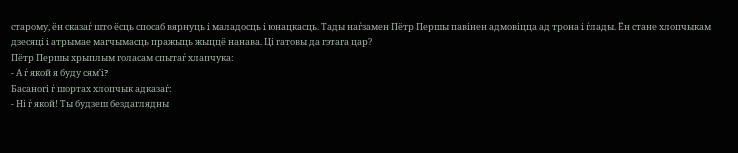старому, ён сказаѓ што ёсць спосаб вярнуць i маладосць i юнацкасць. Тады наѓзамен Пётр Першы павiнен адмовiцца ад трона i ѓлады. Ён стане хлопчыкам дзесяцi i атрымае магчымасць пражыць жыццё нанава. Цi гатовы да гэтага цар?
Пётр Першы хрыплым голасам спытаѓ хлапчука:
- А ѓ якой я буду сям'i?
Басаногi ѓ шортах хлопчык адказаѓ:
- Нi ѓ якой! Ты будзеш бездаглядны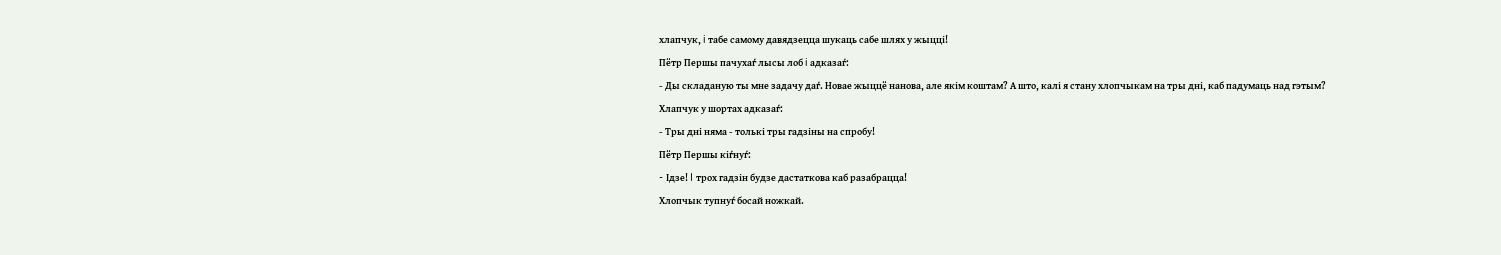хлапчук, i табе самому давядзецца шукаць сабе шлях у жыццi!
Пётр Першы пачухаѓ лысы лоб i адказаѓ:
- Ды складаную ты мне задачу даѓ. Новае жыццё нанова, але якiм коштам? А што, калi я стану хлопчыкам на тры днi, каб падумаць над гэтым?
Хлапчук у шортах адказаѓ:
- Тры днi няма - толькi тры гадзiны на спробу!
Пётр Першы кiѓнуѓ:
- Iдзе! I трох гадзiн будзе дастаткова каб разабрацца!
Хлопчык тупнуѓ босай ножкай.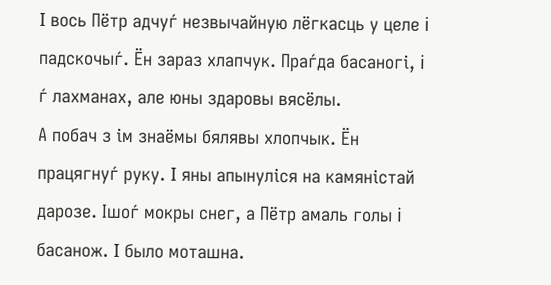I вось Пётр адчуѓ незвычайную лёгкасць у целе i падскочыѓ. Ён зараз хлапчук. Праѓда басаногi, i ѓ лахманах, але юны здаровы вясёлы.
А побач з iм знаёмы бялявы хлопчык. Ён працягнуѓ руку. I яны апынулiся на камянiстай дарозе. Iшоѓ мокры снег, а Пётр амаль голы i басанож. I было моташна.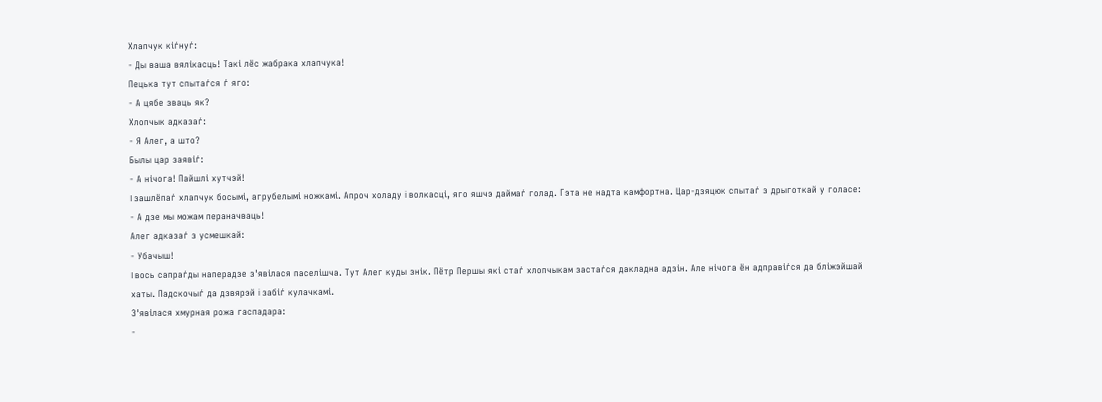Хлапчук кiѓнуѓ:
- Ды ваша вялiкасць! Такi лёс жабрака хлапчука!
Пецька тут спытаѓся ѓ яго:
- А цябе зваць як?
Хлопчык адказаѓ:
- Я Алег, а што?
Былы цар заявiѓ:
- А нiчога! Пайшлi хутчэй!
I зашлёпаѓ хлапчук босымi, агрубелымi ножкамi. Апроч холаду i волкасцi, яго яшчэ даймаѓ голад. Гэта не надта камфортна. Цар-дзяцюк спытаѓ з дрыготкай у голасе:
- А дзе мы можам пераначваць!
Алег адказаѓ з усмешкай:
- Убачыш!
I вось сапраѓды наперадзе з'явiлася паселiшча. Тут Алег куды знiк. Пётр Першы якi стаѓ хлопчыкам застаѓся дакладна адзiн. Але нiчога ён адправiѓся да блiжэйшай хаты. Падскочыѓ да дзвярэй i забiѓ кулачкамi.
З'явiлася хмурная рожа гаспадара:
-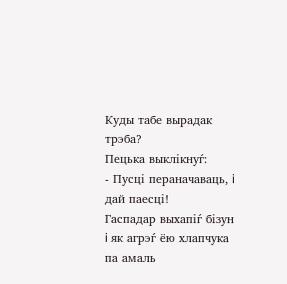Куды табе вырадак трэба?
Пецька выклiкнуѓ:
- Пусцi пераначаваць, i дай паесцi!
Гаспадар выхапiѓ бiзун i як агрэѓ ёю хлапчука па амаль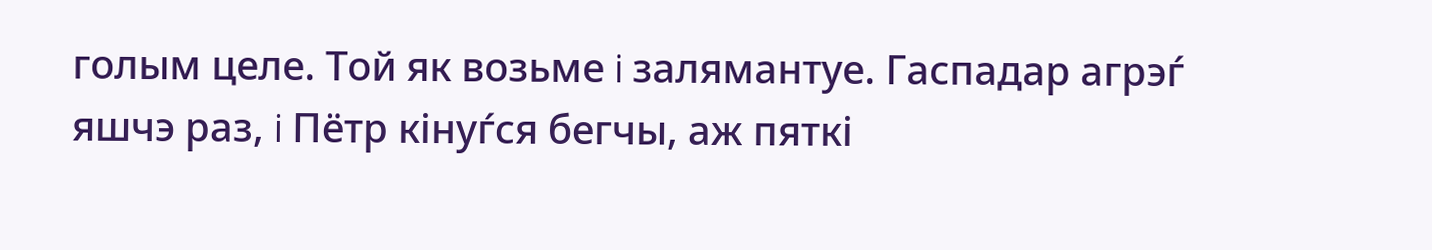голым целе. Той як возьме i залямантуе. Гаспадар агрэѓ яшчэ раз, i Пётр кiнуѓся бегчы, аж пяткi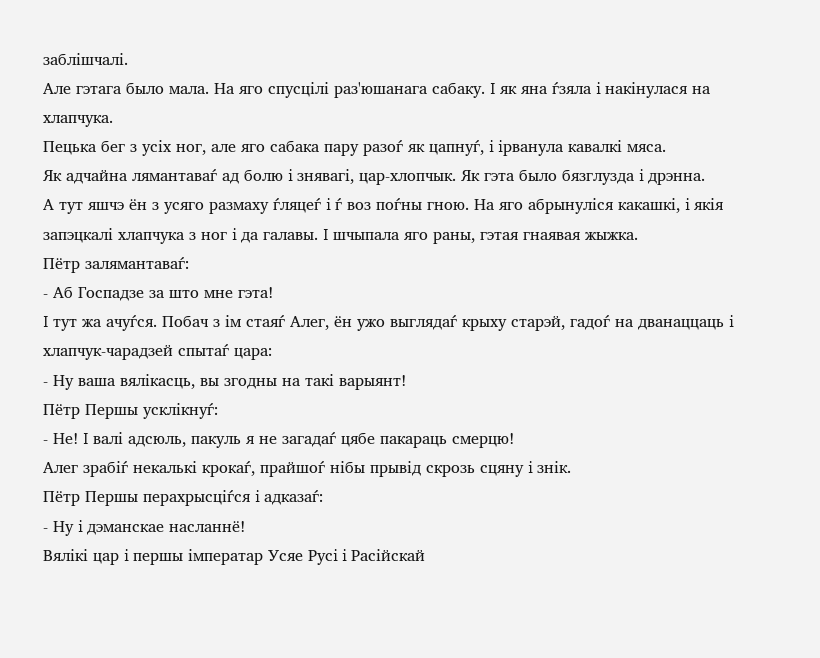заблiшчалi.
Але гэтага было мала. На яго спусцiлi раз'юшанага сабаку. I як яна ѓзяла i накiнулася на хлапчука.
Пецька бег з усiх ног, але яго сабака пару разоѓ як цапнуѓ, i iрванула кавалкi мяса.
Як адчайна лямантаваѓ ад болю i знявагi, цар-хлопчык. Як гэта было бязглузда i дрэнна.
А тут яшчэ ён з усяго размаху ѓляцеѓ i ѓ воз поѓны гною. На яго абрынулiся какашкi, i якiя запэцкалi хлапчука з ног i да галавы. I шчыпала яго раны, гэтая гнаявая жыжка.
Пётр залямантаваѓ:
- Аб Госпадзе за што мне гэта!
I тут жа ачуѓся. Побач з iм стаяѓ Алег, ён ужо выглядаѓ крыху старэй, гадоѓ на дванаццаць i хлапчук-чарадзей спытаѓ цара:
- Ну ваша вялiкасць, вы згодны на такi варыянт!
Пётр Першы усклiкнуѓ:
- Не! I валi адсюль, пакуль я не загадаѓ цябе пакараць смерцю!
Алег зрабiѓ некалькi крокаѓ, прайшоѓ нiбы прывiд скрозь сцяну i знiк.
Пётр Першы перахрысцiѓся i адказаѓ:
- Ну i дэманскае насланнё!
Вялiкi цар i першы iмператар Усяе Русi i Расiйскай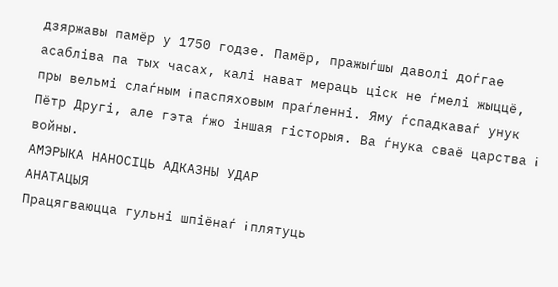дзяржавы памёр у 1750 годзе. Памёр, пражыѓшы даволi доѓгае асаблiва па тых часах, калi нават мераць цiск не ѓмелi жыццё, пры вельмi слаѓным i паспяховым праѓленнi. Яму ѓспадкаваѓ унук Пётр Другi, але гэта ѓжо iншая гiсторыя. Ва ѓнука сваё царства i войны.
АМЭРЫКА НАНОСIЦЬ АДКАЗНЫ УДАР
АНАТАЦЫЯ
Працягваюцца гульнi шпiёнаѓ i плятуць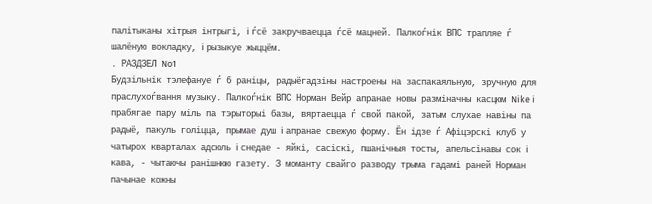палiтыканы хiтрыя iнтрыгi, i ѓсё закручваецца ѓсё мацней. Палкоѓнiк ВПС трапляе ѓ шалёную вокладку, i рызыкуе жыццём.
. РАЗДЗЕЛ No1
Будзiльнiк тэлефануе ѓ 6 ранiцы, радыёгадзiны настроены на заспакаяльную, зручную для праслухоѓвання музыку. Палкоѓнiк ВПС Норман Вейр апранае новы размiначны касцюм Nike i прабягае пару мiль па тэрыторыi базы, вяртаецца ѓ свой пакой, затым слухае навiны па радыё, пакуль голiцца, прымае душ i апранае свежую форму. Ён iдзе ѓ Афiцэрскi клуб у чатырох кварталах адсюль i снедае - яйкi, сасiскi, пшанiчныя тосты, апельсiнавы сок i кава, - чытаючы ранiшнюю газету. З моманту свайго разводу трыма гадамi раней Норман пачынае кожны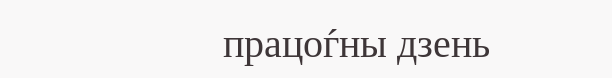працоѓны дзень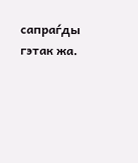сапраѓды гэтак жа.